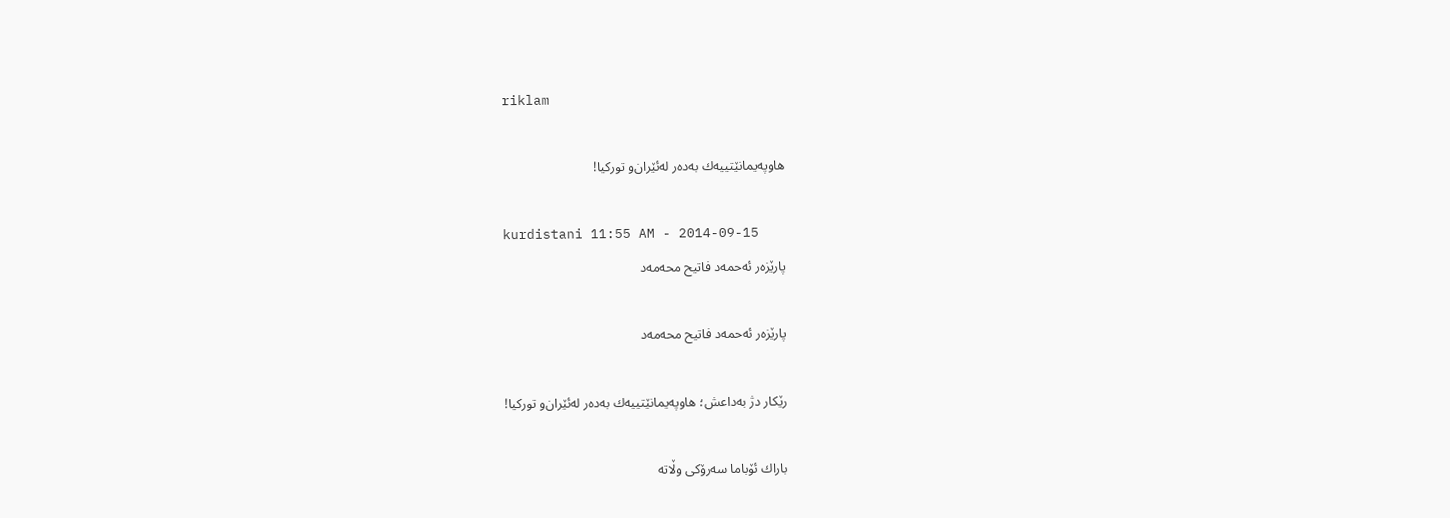riklam

هاوپه‌یمانێتییه‌ك به‌ده‌ر له‌ئێران‌و توركیا!

kurdistani 11:55 AM - 2014-09-15
پارێزەر ئەحمەد فاتیح محەمەد‌

پارێزەر ئەحمەد فاتیح محەمەد‌

رێکار دژ به‌داعش؛ هاوپه‌یمانێتییه‌ك به‌ده‌ر له‌ئێران‌و توركیا!

باراك ئۆباما سه‌رۆكی وڵاته‌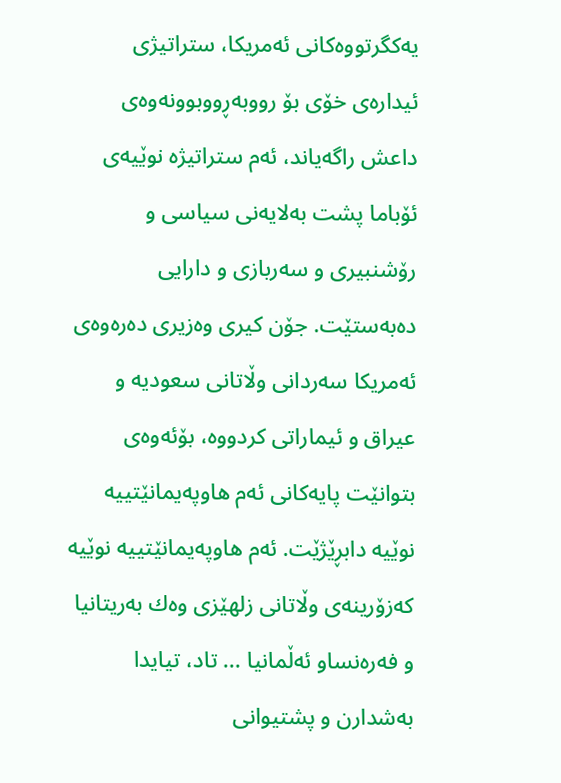یه‌كگرتووه‌كانی ئه‌مریكا، ستراتیژی ئیداره‌ی خۆی بۆ رووبه‌ڕووبوونه‌وه‌ی داعش راگه‌یاند، ئه‌م ستراتیژه‌ نوێیه‌ی ئۆباما پشت به‌لایه‌نی سیاسی و رۆشنبیری و سه‌ربازی و دارایی ده‌به‌ستێت. جۆن كیری وه‌زیری ده‌ره‌وه‌ی ئه‌مریكا سه‌ردانی وڵاتانی سعودیه‌ و عیراق و ئیماراتی كردووه‌، بۆئه‌وه‌ی بتوانێت پایه‌كانی ئه‌م هاوپه‌یمانێتییه‌ نوێیه‌ دابڕێژێت. ئه‌م هاوپه‌یمانێتییه‌ نوێیه‌ كه‌زۆرینه‌ی وڵاتانی زلهێزی وه‌ك به‌ریتانیا و فه‌ره‌نساو ئه‌ڵمانیا ... تاد، تیایدا به‌شدارن و پشتیوانی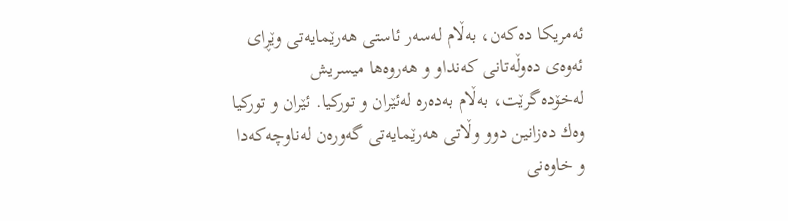ئه‌مریكا ده‌كه‌ن، به‌ڵام له‌سه‌ر ئاستی هه‌رێمایه‌تی وێڕای ئه‌وه‌ی ده‌وڵه‌تانی كه‌نداو و هه‌روه‌ها میسریش له‌خۆده‌گرێت، به‌ڵام به‌ده‌ره‌ له‌ئێران و توركیا. ئێران و توركیا وه‌ك ده‌زانین دوو وڵاتی هه‌رێمایه‌تی گه‌وره‌ن له‌ناوچه‌كه‌دا و خاوه‌نی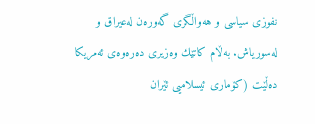نفوزی سیاسی و هه‌واڵگری گه‌وره‌ن له‌عیراق و له‌سوریاش. به‌ڵام كاتێك وه‌زیری ده‌ره‌وه‌ی ئه‌مریكا ده‌ڵێت (كۆماری ئیسلامیی ئێران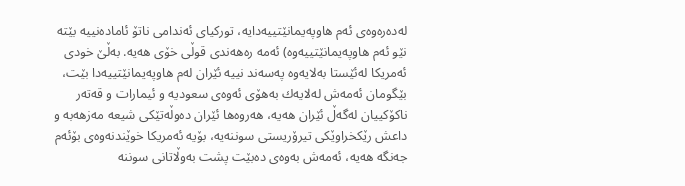له‌ده‌ره‌وه‌ی ئه‌م هاوپه‌یمانێتییه‌دایه‌، توركیای ئه‌ندامی ناتۆ ئاماده‌نییه‌ بێته‌ نێو ئه‌م هاوپه‌یمانێتییه‌وه‌) ئه‌مه‌ ره‌هه‌ندی قوڵی خۆی هه‌یه‌. به‌ڵێ خودی ئه‌مریكا له‌ئێستا به‌لایه‌وه‌ په‌سه‌ند نییه‌ ئێران له‌م هاوپه‌یمانێتییه‌دا بێت، بێگومان ئه‌مه‌ش له‌لایه‌ك به‌هۆی ئه‌وه‌ی سعودیه‌ و ئیمارات و قه‌ته‌ر ناكۆكییان له‌گه‌ڵ ئێران هه‌یه‌، هه‌روه‌ها ئێران ده‌وڵه‌تێكی شیعه‌ مه‌زهه‌به‌ و داعش رێكخراوێكی تیرۆریستی سوننه‌یه‌، بۆیه‌ ئه‌مریكا خوێندنه‌وه‌ی بۆئه‌م جه‌نگه‌ هه‌یه‌، ئه‌مه‌ش به‌وه‌ی ده‌بێت پشت به‌وڵاتانی سوننه‌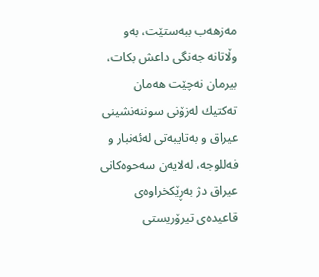مه‌زهه‌ب ببه‌ستێت، به‌و وڵاتانه‌ جه‌نگی داعش بكات، بیرمان نه‌چێت هه‌مان ته‌كتیك له‌زۆنی سوننه‌نشینی عیراق و به‌تایبه‌تی له‌ئه‌نبار و فه‌للوجه‌، له‌لایه‌ن سه‌حوه‌كانی عیراق دژ به‌ڕێكخراوه‌ی قاعیده‌ی تیرۆریستی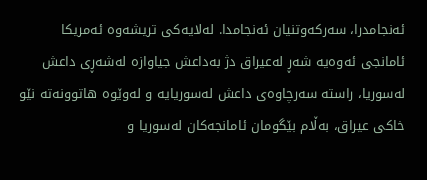ئه‌نجامدرا، سه‌ركه‌وتنیان ئه‌نجامدا. له‌لایه‌كی تریشه‌وه‌ ئه‌مریكا ئامانجی ئه‌وه‌یه‌ شه‌ڕ له‌عیراق دژ به‌داعش جیاوازه‌ له‌شه‌ڕی داعش له‌سوریا، راسته‌ سه‌رچاوه‌ی داعش له‌سوریایه‌ و له‌وێوه‌ هاتوونه‌ته‌ نێو خاكی عیراق، به‌ڵام بێگومان ئامانجه‌كان له‌سوریا و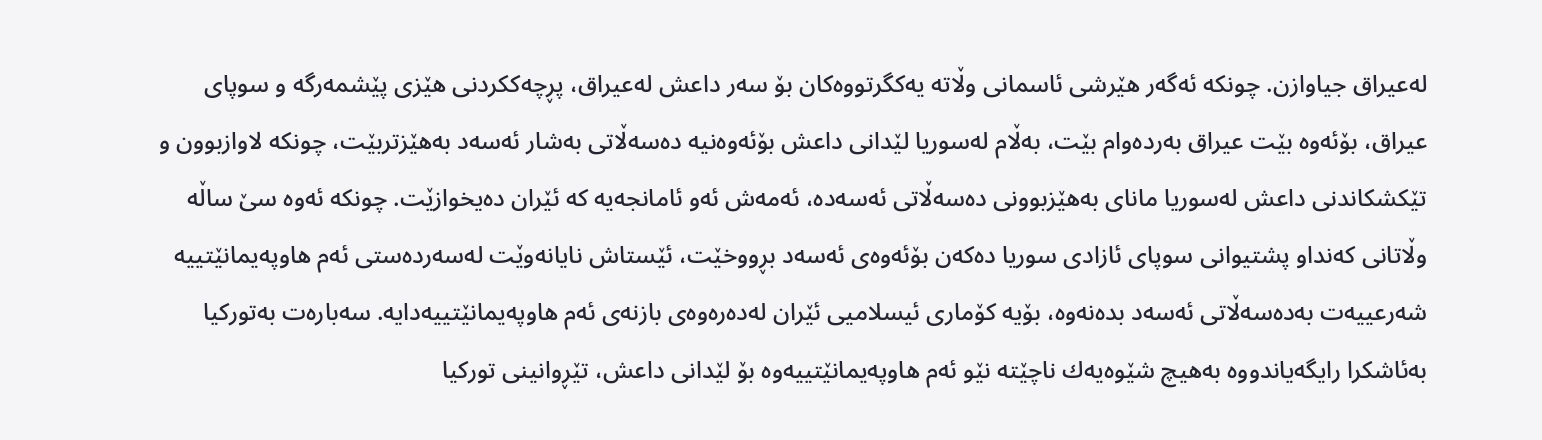له‌عیراق جیاوازن. چونكه‌ ئه‌گه‌ر هێرشی ئاسمانی وڵاته‌ یه‌كگرتووه‌كان بۆ سه‌ر داعش له‌عیراق، پڕچه‌ككردنی هێزی پێشمه‌رگه‌ و سوپای عیراق، بۆئه‌وه‌ بێت عیراق به‌رده‌وام بێت، به‌ڵام له‌سوریا لێدانی داعش بۆئه‌وه‌نیه‌ ده‌سه‌ڵاتی به‌شار ئه‌سه‌د به‌هێزتربێت، چونكه‌ لاوازبوون و تێكشكاندنی داعش له‌سوریا مانای به‌هێزبوونی ده‌سه‌ڵاتی ئه‌سه‌ده‌، ئه‌مه‌ش ئه‌و ئامانجه‌یه‌ كه‌ ئێران ده‌یخوازێت. چونكه‌ ئه‌وه‌ سێ ساڵه‌ وڵاتانی كه‌نداو پشتیوانی سوپای ئازادی سوریا ده‌كه‌ن بۆئه‌وه‌ی ئه‌سه‌د بڕووخێت، ئێستاش نایانه‌وێت له‌سه‌رده‌ستی ئه‌م هاوپه‌یمانێتییه‌ شه‌رعییه‌ت به‌ده‌سه‌ڵاتی ئه‌سه‌د بده‌نه‌وه‌، بۆیه‌ كۆماری ئیسلامیی ئێران له‌ده‌ره‌وه‌ی بازنه‌ی ئه‌م هاوپه‌یمانێتییه‌دایه‌. سه‌باره‌ت به‌توركیا به‌ئاشكرا رایگه‌یاندووه‌ به‌هیچ شێوه‌یه‌ك ناچێته‌ نێو ئه‌م هاوپه‌یمانێتییه‌وه‌ بۆ لێدانی داعش، تێڕوانینی توركیا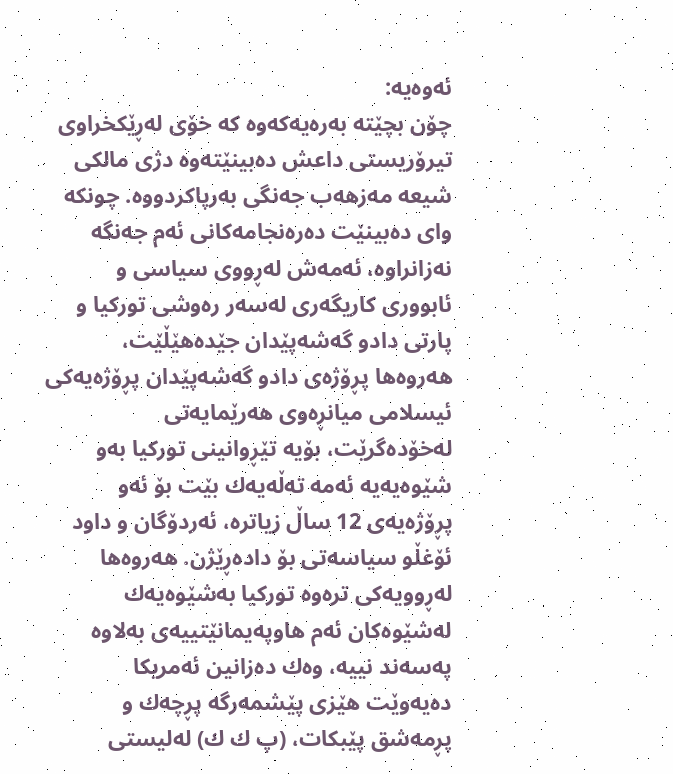ئه‌وه‌یه‌:
چۆن بچێته‌ به‌ره‌یه‌كه‌وه‌ كه‌ خۆی له‌ڕێكخراوی تیرۆریستی داعش ده‌بینێته‌وه‌ دژی مالكی شیعه‌ مه‌زهه‌ب جه‌نگی به‌رپاكردووه‌. چونكه‌ وای ده‌بینێت ده‌ره‌نجامه‌كانی ئه‌م جه‌نگه‌ نه‌زانراوه‌، ئه‌مه‌ش له‌ڕووی سیاسی و ئابووری كاریگه‌ری له‌سه‌ر ره‌وشی توركیا و پارتی دادو گه‌شه‌پێدان جێده‌هێڵێت، هه‌روه‌ها پڕۆژه‌ی دادو گه‌شه‌پێدان پڕۆژه‌یه‌كی ئیسلامی میانڕه‌وی هه‌رێمایه‌تی له‌خۆده‌گرێت، بۆیه‌ تێڕوانینی توركیا به‌و شێوه‌یه‌یه‌ ئه‌مه‌ ته‌ڵه‌یه‌ك بێت بۆ ئه‌و پڕۆژه‌یه‌ی 12 ساڵ زیاتره‌، ئه‌ردۆگان و داود ئۆغڵو سیاسه‌تی بۆ داده‌ڕێژن. هه‌روه‌ها له‌ڕوویه‌كی تره‌وه‌ توركیا به‌شێوه‌یه‌ك له‌شێوه‌كان ئه‌م هاوپه‌یمانێتییه‌ی به‌لاوه‌ په‌سه‌ند نییه‌، وه‌ك ده‌زانین ئه‌مریكا ده‌یه‌وێت هێزی پێشمه‌رگه‌ پڕچه‌ك و پڕمه‌شق پێبكات، (پ ك ك) له‌لیستی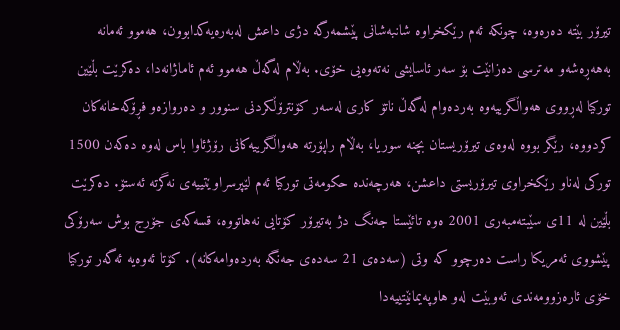تیرۆر بێته‌ ده‌ره‌وه‌، چونكه‌ ئه‌م رێكخراوه‌ شانبه‌شانی پێشمه‌رگه‌ دژی داعش له‌به‌ره‌یه‌كدابوون، هه‌موو ئه‌مانه‌ به‌هه‌ڕه‌شه‌و مه‌ترسی ده‌زانێت بۆ سه‌ر ئاسایشی نه‌ته‌وه‌یی خۆی. به‌ڵام له‌گه‌ڵ هه‌موو ئه‌م ئاماژانه‌دا، ده‌كرێت بڵێین توركیا له‌ڕووی هه‌واڵگرییه‌وه‌ به‌رده‌وام له‌گه‌ڵ ناتۆ كاری له‌سه‌ر كۆنترۆڵكردنی سنوور و ده‌روازه‌و فڕۆكه‌خانه‌كان كردووه‌، رێگر بووه‌ له‌وه‌ی تیرۆریستان بچنه‌ سوریا، به‌ڵام راپۆرته‌ هه‌واڵگرییه‌كانی رۆژئاوا باس له‌وه‌ ده‌كه‌ن 1500 توركی له‌ناو رێكخراوی تیرۆریستی داعشن، هه‌رچه‌نده‌ حكومه‌تی توركیا ئه‌م لێپرسراوێتییه‌ی نه‌گرته‌ ئه‌ستۆ. ده‌كرێت بڵێین له‌ 11ی سێبته‌مبه‌ری 2001 ه‌وه‌ تائێستا جه‌نگ دژ به‌تیرۆر كۆتایی نه‌هاتووه‌، قسه‌كه‌ی جۆرج بوش سه‌رۆكی پێشووی ئه‌مریكا راست ده‌رچوو كه‌ وتی (سه‌ده‌ی 21 سه‌ده‌ی جه‌نگه‌ به‌رده‌وامه‌كانه‌). كۆتا ئه‌وه‌یه‌ ئه‌گه‌ر توركیا خۆی ئاره‌زوومه‌ندی ئه‌وبێت له‌و هاوپه‌یمانێتییه‌دا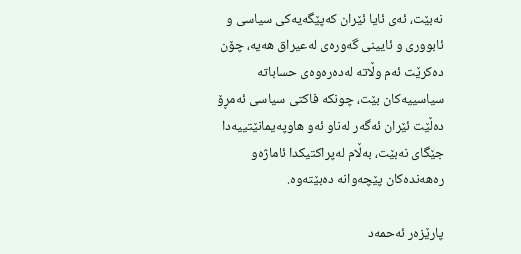نه‌بێت، ئه‌ی ئایا ئێران كه‌پێگه‌یه‌كی سیاسی و ئابووری و ئایینی گه‌وره‌ی له‌عیراق هه‌یه‌، چۆن ده‌كرێت ئه‌م وڵاته‌ له‌ده‌ره‌وه‌ی حساباته‌ سیاسییه‌كان بێت، چونكه‌ فاكتی سیاسی ئه‌مڕۆ ده‌ڵێت ئێران ئه‌گه‌ر له‌ناو ئه‌و هاوپه‌یمانێتییه‌دا جێگای نه‌بێت، به‌ڵام له‌پراكتیكدا ئاماژه‌و ره‌هه‌نده‌كان پێچه‌وانه‌ ده‌بێته‌وه‌.

پارێزەر ئەحمەد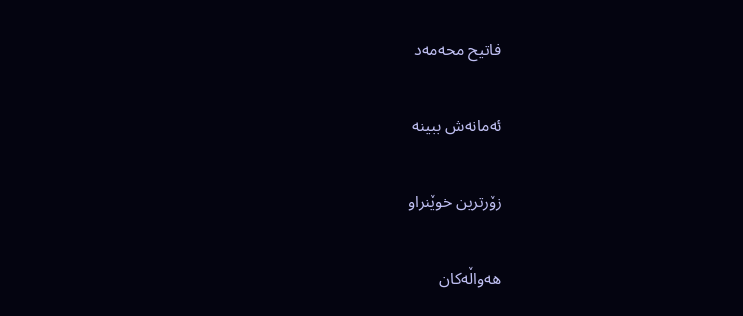فاتیح محەمەد‌

ئەمانەش ببینە

زۆرترین خوێنراو

هەواڵەکان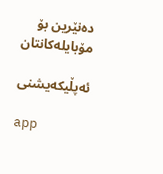دەنێرین بۆ مۆبایلەکانتان

ئەپڵیکەیشنی

app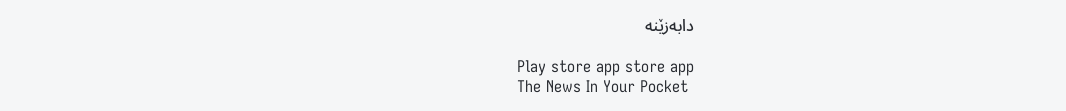دابەزێنە

Play store app store app
The News In Your Pocket